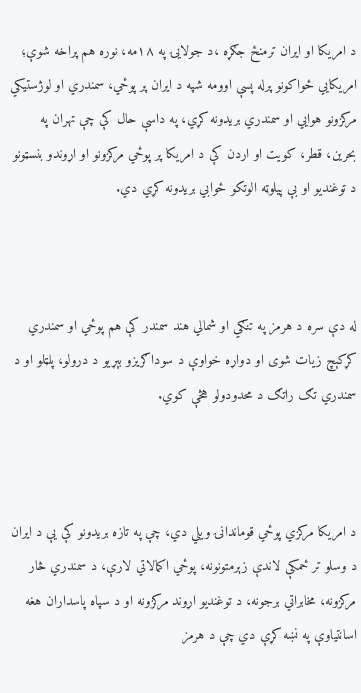د امریکا او ایران ترمنځ جګړه ،د جولایۍ په ۱۸مه، نوره هم پراخه شوې؛ امریکايي ځواکونو پرله‌ پسې اوومه شپه د ایران پر پوځي، سمندري او لوژستیکي مرکزونو هوايي او سمندري بریدونه کړي، په داسې حال کې چې تهران په بحرین، قطر، کویت او اردن کې د امریکا پر پوځي مرکزونو او اړوندو بنسټونو د توغندیو او بې‌ پیلوټه الوتکو ځوابي بریدونه کړي دي.



له دې سره د هرمز په تنګي او شمالي هند سمندر کې هم پوځي او سمندري کړکېچ زیات شوی او دواړه خواوې د سوداګریزو بېړیو د درولو، پلټلو او د سمندري تګ راتګ د محدودولو هڅې کوي.



د امریکا مرکزي پوځي قوماندانۍ ویلي دي، چې په تازه بریدونو کې یې د ایران د وسلو تر ځمکې لاندې زېرمتونونه، پوځي اکمالاتي لارې، د سمندري څار مرکزونه، مخابراتي برجونه، د توغندیو اړوند مرکزونه او د سپاه پاسداران هغه اسانتیاوې په نښه کړې دي چې د هرمز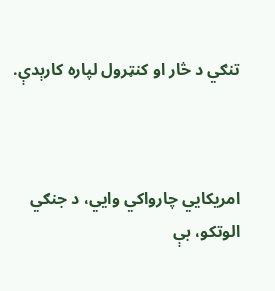تنګي د څار او کنټرول لپاره کارېدې.



امریکايي چارواکي وايي، د جنګي الوتکو، بې‌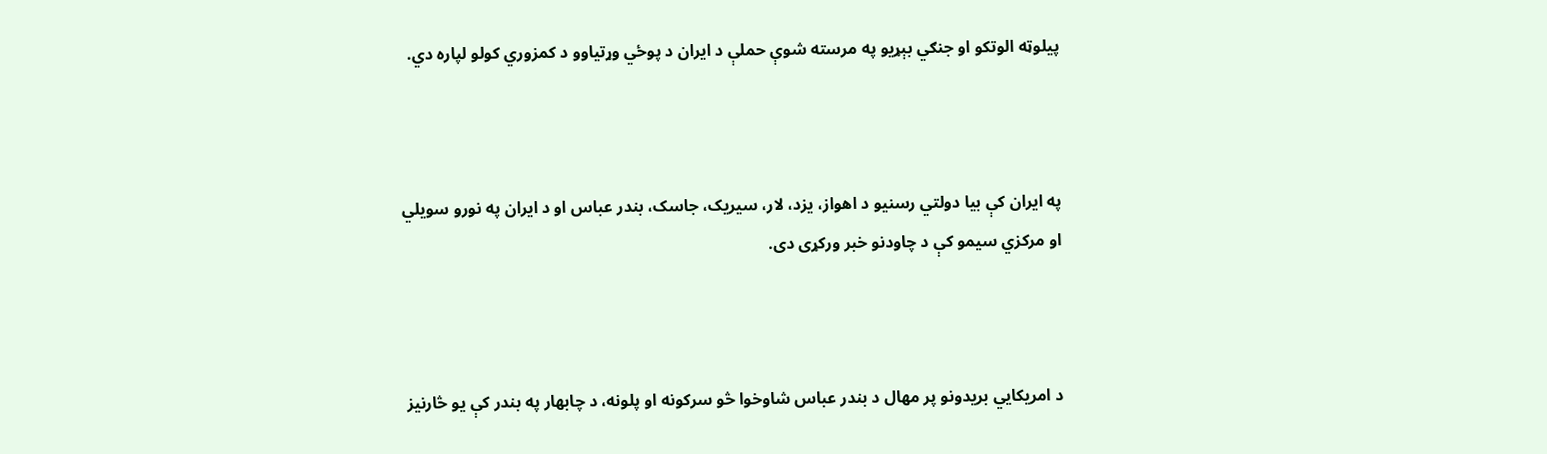پیلوټه الوتکو او جنګي بېړیو په مرسته شوې حملې د ایران د پوځي وړتیاوو د کمزوري کولو لپاره دي.



په ایران کې بیا دولتي رسنیو د اهواز، یزد، لار، سیریک، جاسک، بندر عباس او د ایران په نورو سویلي او مرکزي سیمو کې د چاودنو خبر ورکړی دی.



د امریکايي بریدونو پر مهال د بندر عباس شاوخوا څو سرکونه او پلونه، د چابهار په بندر کې یو څارنیز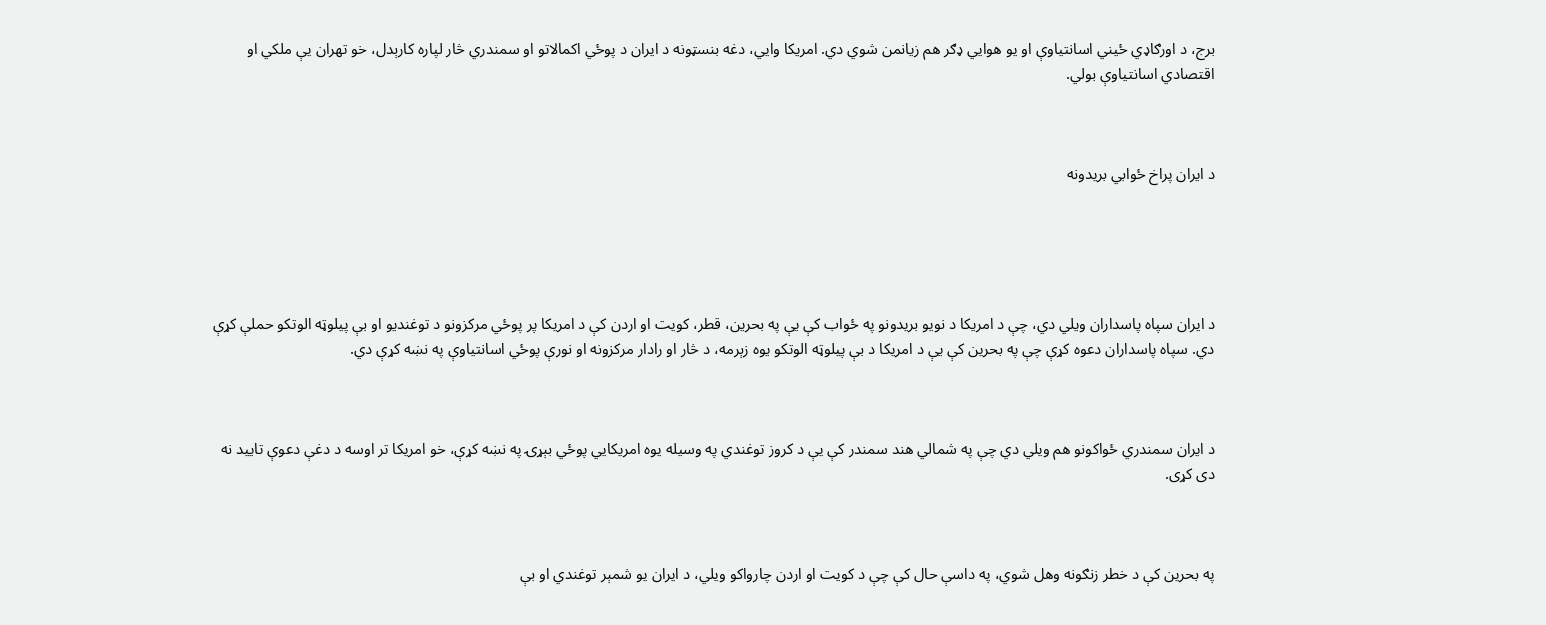برج، د اورګاډي ځیني اسانتیاوې او یو هوايي ډګر هم زیانمن شوي دي. امریکا وايي، دغه بنسټونه د ایران د پوځي اکمالاتو او سمندري څار لپاره کارېدل، خو تهران یې ملکي او اقتصادي اسانتیاوې بولي.



د ایران پراخ ځوابي بریدونه





د ایران سپاه پاسداران ویلي دي، چې د امریکا د نویو بریدونو په ځواب کې یې په بحرین، قطر، کویت او اردن کې د امریکا پر پوځي مرکزونو د توغندیو او بې‌ پیلوټه الوتکو حملې کړې دي. سپاه پاسداران دعوه کړې چې په بحرین کې یې د امریکا د بې‌ پیلوټه الوتکو یوه زېرمه، د څار او رادار مرکزونه او نورې پوځي اسانتیاوې په نښه کړې دي.



د ایران سمندري ځواکونو هم ویلي دي چې په شمالي هند سمندر کې یې د کروز توغندي په وسیله یوه امریکايي پوځي بېړۍ په نښه کړې، خو امریکا تر اوسه د دغې دعوې تایید نه دی کړی.



په بحرین کې د خطر زنګونه وهل شوي، په داسې حال کې چې د کویت او اردن چارواکو ویلي، د ایران یو شمېر توغندي او بې‌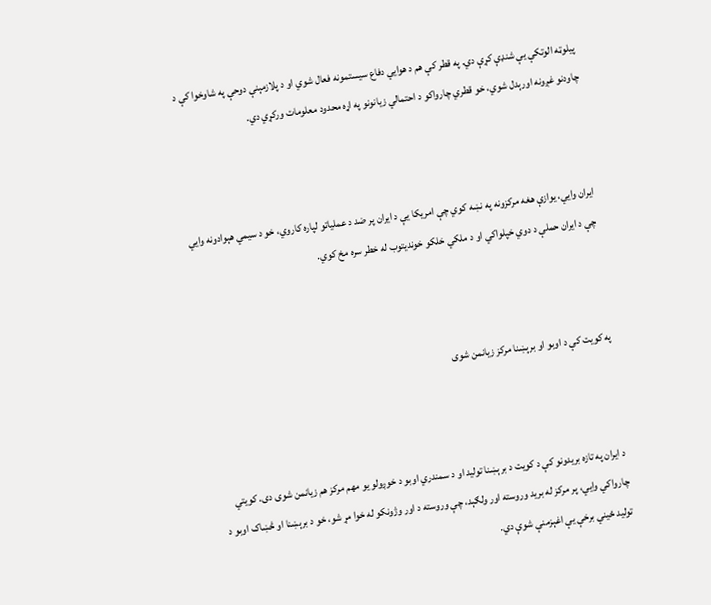پیلوټه الوتکې یې شنډې کړې دي. په قطر کې هم د هوايي دفاع سیستمونه فعال شوي او د پلازمېنې دوحې په شاوخوا کې د چاودنو غږونه اورېدل شوي، خو قطري چارواکو د احتمالي زیانونو په اړه محدود معلومات ورکړي دي.



ایران وايي، یوازې هغه مرکزونه په نښه کوي چې امریکا یې د ایران پر ضد د عملیاتو لپاره کاروي، خو د سیمي هېوادونه وايي چې د ایران حملې د دوي خپلواکي او د ملکي خلکو خوندیتوب له خطر سره مخ کوي.



په کویت کې د اوبو او برېښنا مرکز زیانمن شوی



د ایران په تازه بریدونو کې د کویت د برېښنا تولید او د سمندري اوبو د خوږولو یو مهم مرکز هم زیانمن شوی دی. کویتي چارواکي وايي، پر مرکز له برید وروسته اور ولګېد، چې وروسته د اور وژونکو له خوا مړ شو، خو د برېښنا او څښاک اوبو د تولید ځیني برخې یې اغېزمنې شوې دي.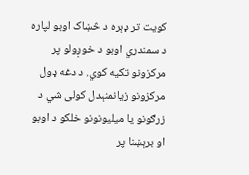کویت تر ډېره د څښاک اوبو لپاره د سمندري اوبو د خوږولو پر مرکزونو تکیه کوي. د دغه ډول مرکزونو زیانمنېدل کولی شي د زرګونو یا میلیونونو خلکو د اوبو او برېښنا پر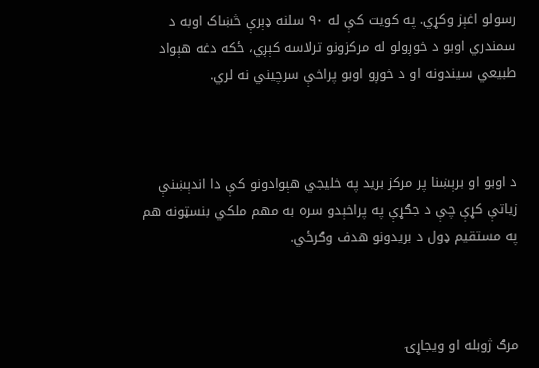رسولو اغېز وکړي. په کویت کې له ۹۰ سلنه ډېرې څښاک اوبه د سمندري اوبو د خوږولو له مرکزونو ترلاسه کېږي، ځکه دغه هېواد طبیعي سیندونه او د خوږو اوبو پراخې سرچیني نه لري.



د اوبو او برېښنا پر مرکز برید په خلیجي هېوادونو کې دا اندېښنې زیاتې کړې چې د جګړې په پراخېدو سره به مهم ملکي بنسټونه هم په مستقیم ډول د بریدونو هدف وګرځي.



مرګ‌ ژوبله او ویجاړۍ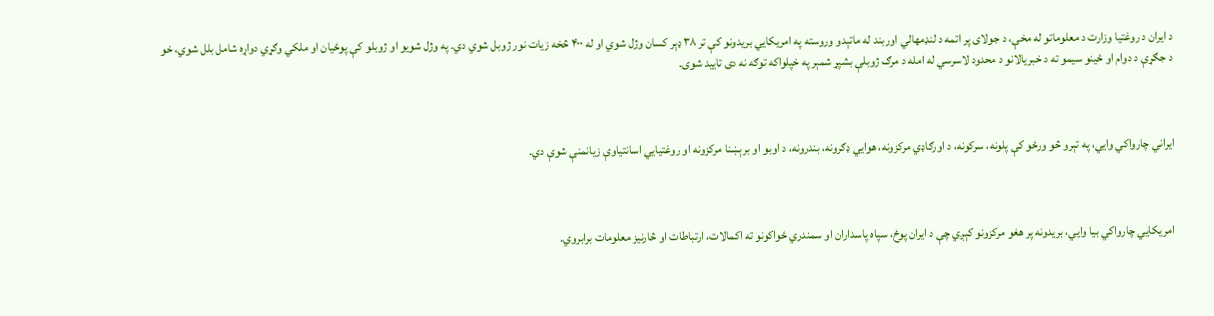د ایران د روغتیا وزارت د معلوماتو له مخې، د جولای پر اتمه د لنډمهالي اوربند له ماتېدو وروسته په امریکايي بریدونو کې تر ۳۸ ډېر کسان وژل شوي او له ۴۰۰ څخه زیات نور ژوبل شوي دي. په وژل شویو او ژوبلو کې پوځیان او ملکي وګړي دواړه شامل بلل شوي، خو د جګړې د دوام او ځینو سیمو ته د خبریالانو د محدود لاسرسي له امله د مرګ‌ ژوبلې بشپړ شمېر په خپلواکه توګه نه دی تایید شوی.



ایراني چارواکي وايي، په تېرو څو ورځو کې پلونه، سرکونه، د اورګاډي مرکزونه، هوايي ډګرونه، بندرونه، د اوبو او برېښنا مرکزونه او روغتیايي اسانتیاوې زیانمنې شوې دي.



امریکايي چارواکي بیا وايي، بریدونه پر هغو مرکزونو کېږي چې د ایران پوځ، سپاه پاسداران او سمندري ځواکونو ته اکمالات، ارتباطات او څارنیز معلومات برابروي.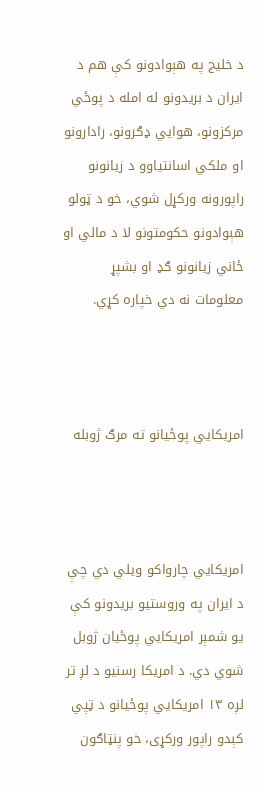د خلیج په هېوادونو کې هم د ایران د بریدونو له امله د پوځي مرکزونو، هوايي ډګرونو، رادارونو او ملکي اسانتیاوو د زیانونو راپورونه ورکړل شوي، خو د ټولو هېوادونو حکومتونو لا د مالي او ځاني زیانونو ګډ او بشپړ معلومات نه دي خپاره کړي.



امریکايي پوځیانو ته مرګ‌ ژوبله



امریکايي چارواکو ویلي دي چې د ایران په وروستیو بریدونو کې یو شمېر امریکايي پوځیان ژوبل شوي دي. د امریکا رسنیو د لږ تر لږه ۱۳ امریکايي پوځیانو د ټپي کېدو راپور ورکړی، خو پنټاګون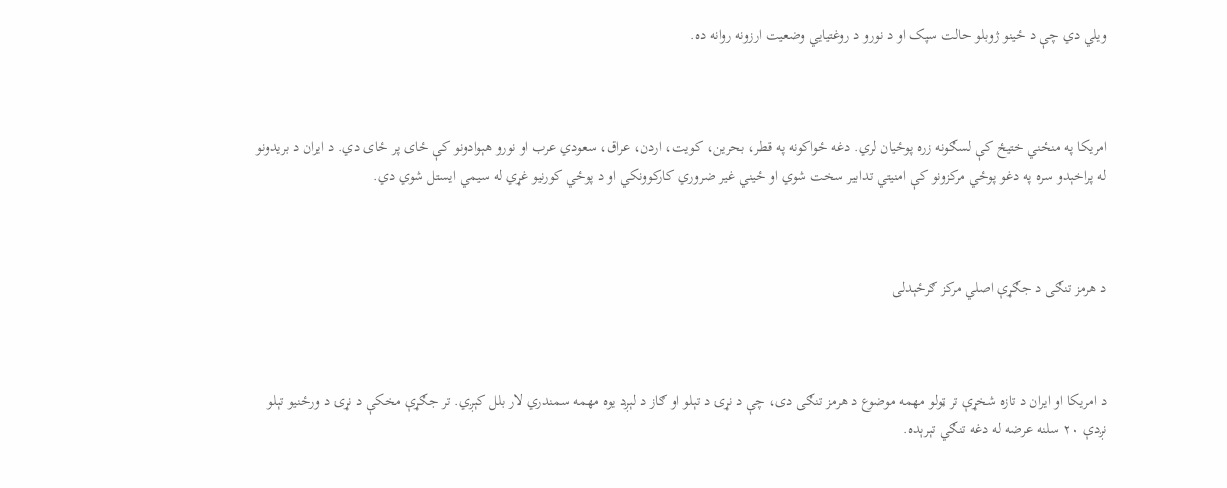ویلي دي چې د ځینو ژوبلو حالت سپک او د نورو د روغتیايي وضعیت ارزونه روانه ده.



امریکا په منځني ختیځ کې لسګونه زره پوځیان لري. دغه ځواکونه په قطر، بحرین، کویت، اردن، عراق، سعودي عرب او نورو هېوادونو کې ځای پر ځای دي. د ایران د بریدونو له پراخېدو سره په دغو پوځي مرکزونو کې امنیتي تدابیر سخت شوي او ځیني غیر ضروري کارکوونکي او د پوځي کورنیو غړي له سیمي ایستل شوي دي.



د هرمز تنګی د جګړې اصلي مرکز ګرځېدلی



د امریکا او ایران د تازه شخړې تر ټولو مهمه موضوع د هرمز تنګی دی، چې د نړۍ د تېلو او ګاز د لېږد یوه مهمه سمندري لار بلل کېږي. تر جګړې مخکې د نړۍ د ورځنیو تېلو نږدې ۲۰ سلنه عرضه له دغه تنګي تېرېده.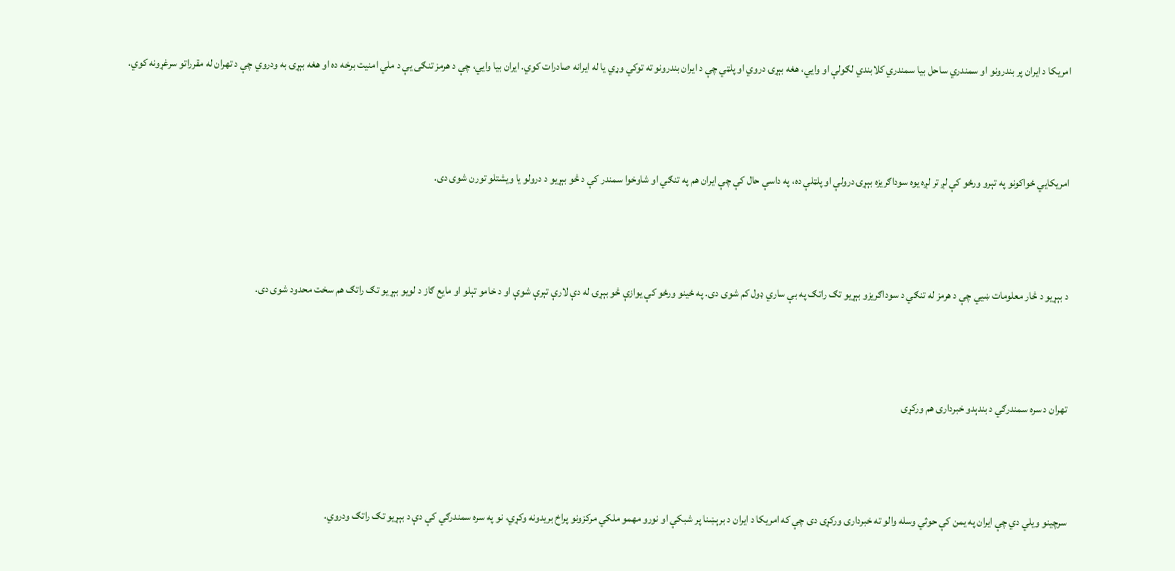امریکا د ایران پر بندرونو او سمندري ساحل بیا سمندري کلابندي لګولې او وايي، هغه بېړۍ دروي او پلټي چې د ایران بندرونو ته توکي وړي یا له ایرانه صادرات کوي. ایران بیا وايي، چې د هرمز تنګی یې د ملي امنیت برخه ده او هغه بېړۍ به ودروي چې د تهران له مقرراتو سرغړونه کوي.



امریکايي ځواکونو په تېرو ورځو کې لږ تر لږه یوه سوداګریزه بېړۍ درولې او پلټلې ده، په داسې حال کې چې ایران هم په تنګي او شاوخوا سمندر کې د څو بېړیو د درولو یا ویشتلو تورن شوی دی.



د بېړیو د څار معلومات ښيي چې د هرمز له تنګي د سوداګریزو بېړیو تګ راتګ په بې‌ ساري ډول کم شوی دی. په ځینو ورځو کې یوازې څو بېړۍ له دې لارې تېرې شوې او د خامو تېلو او مایع ګاز د لویو بېړیو تګ راتګ هم سخت محدود شوی دی.



تهران د سره سمندرګي د بندېدو خبرداری هم ورکړی



سرچینو ویلي دي چې ایران په یمن کې حوثي وسله‌ والو ته خبرداری ورکړی دی چې که امریکا د ایران د برېښنا پر شبکې او نورو مهمو ملکي مرکزونو پراخ بریدونه وکړي، نو په سره سمندرګي کې دې د بېړیو تګ راتګ ودروي.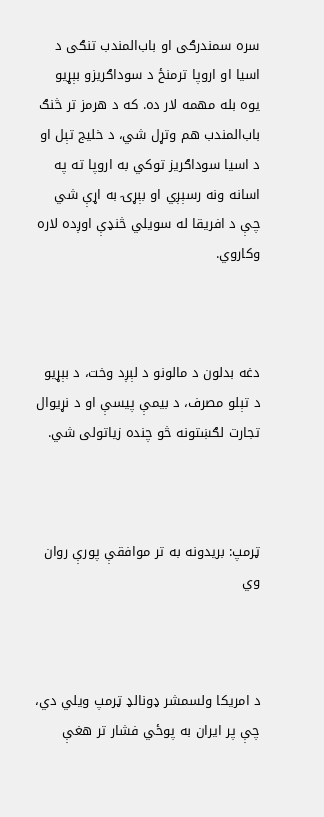سره سمندرګی او باب‌المندب تنګی د اسیا او اروپا ترمنځ د سوداګریزو بېړیو یوه بله مهمه لار ده. که د هرمز تر څنګ باب‌المندب هم وتړل شي، د خلیج تېل او د اسیا سوداګریز توکي به اروپا ته په اسانه ونه رسېږي او بېړۍ به اړې شي چې د افریقا له سویلي څنډې اوږده لاره وکاروي.



دغه بدلون د مالونو د لېږد وخت، د بېړیو د تېلو مصرف، د بیمې پیسې او د نړیوال تجارت لګښتونه څو چنده زیاتولی شي.



ټرمپ: بریدونه به تر موافقې پورې روان وي



د امریکا ولسمشر ډونالډ ټرمپ ویلي دي، چې پر ایران به پوځي فشار تر هغې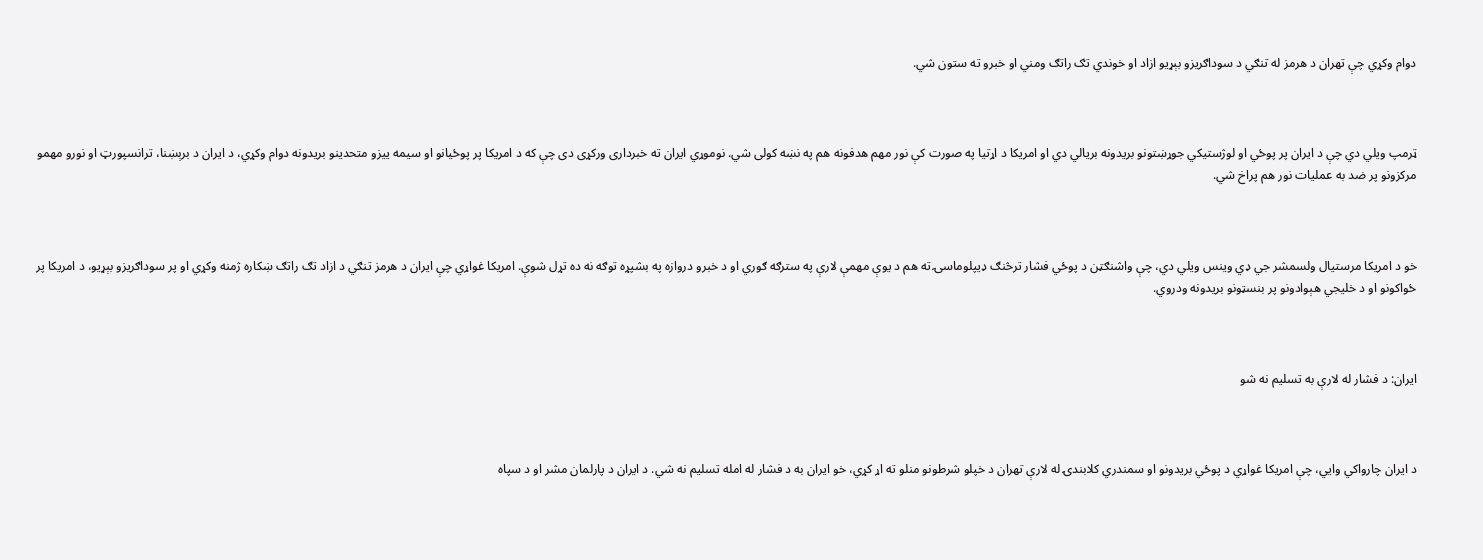دوام وکړي چې تهران د هرمز له تنګي د سوداګریزو بېړیو ازاد او خوندي تګ راتګ ومني او خبرو ته ستون شي.



ټرمپ ویلي دي چې د ایران پر پوځي او لوژستیکي جوړښتونو بریدونه بریالي دي او امریکا د اړتیا په صورت کې نور مهم هدفونه هم په نښه کولی شي. نوموړي ایران ته خبرداری ورکړی دی چې که د امریکا پر پوځیانو او سیمه ‌ییزو متحدینو بریدونه دوام وکړي، د ایران د برېښنا، ترانسپورټ او نورو مهمو مرکزونو پر ضد به عملیات نور هم پراخ شي.



خو د امریکا مرستیال ولسمشر جي ډي وینس ویلي دي، چې واشنګټن د پوځي فشار ترڅنګ ډیپلوماسۍ ته هم د یوې مهمې لارې په سترګه ګوري او د خبرو دروازه په بشپړه توګه نه ده تړل شوې. امریکا غواړي چې ایران د هرمز تنګي د ازاد تګ راتګ ښکاره ژمنه وکړي او پر سوداګریزو بېړیو، د امریکا پر ځواکونو او د خلیجي هېوادونو پر بنسټونو بریدونه ودروي.



ایران: د فشار له لارې به تسلیم نه شو



د ایران چارواکي وايي، چې امریکا غواړي د پوځي بریدونو او سمندري کلابندۍ له لارې تهران د خپلو شرطونو منلو ته اړ کړي، خو ایران به د فشار له امله تسلیم نه شي. د ایران د پارلمان مشر او د سپاه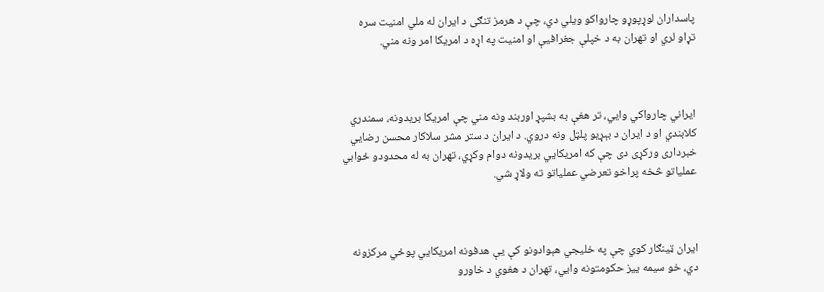پاسداران لوړپوړو چارواکو ویلي دي، چې د هرمز تنګی د ایران له ملي امنیت سره تړاو لري او تهران به د خپلې جغرافیې او امنیت په اړه د امریکا امر ونه مني.



ایراني چارواکي وايي، تر هغې به بشپړ اوربند ونه مني چې امریکا بریدونه، سمندري کلابندي او د ایران د بېړیو پلټل ونه دروي. د ایران د ستر مشر سلاکار محسن رضايي خبرداری ورکړی دی چې که امریکايي بریدونه دوام وکړي، تهران به له محدودو ځوابي عملیاتو څخه پراخو تعرضي عملیاتو ته ولاړ شي.



ایران ټینګار کوي چې په خلیجي هېوادونو کې یې هدفونه امریکايي پوځي مرکزونه دي، خو سیمه‌ ییز حکومتونه وايي، تهران د هغوي د خاورو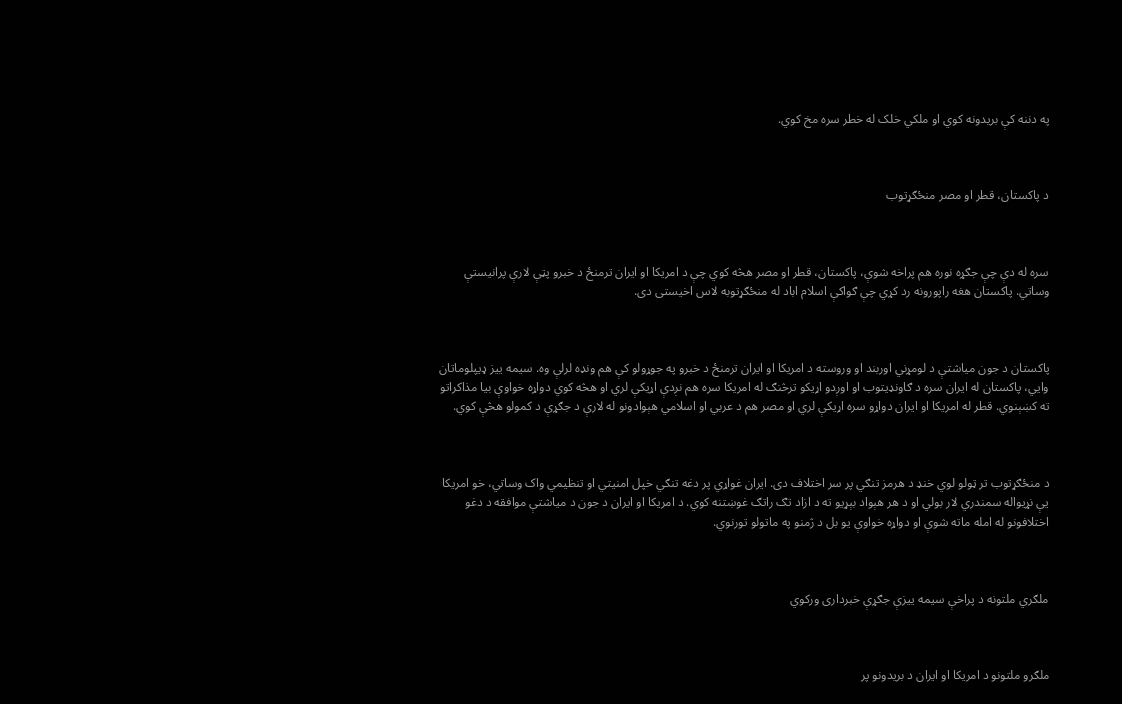په دننه کې بریدونه کوي او ملکي خلک له خطر سره مخ کوي.



د پاکستان، قطر او مصر منځګړتوب



سره له دې چې جګړه نوره هم پراخه شوې، پاکستان، قطر او مصر هڅه کوي چې د امریکا او ایران ترمنځ د خبرو پټې لارې پرانیستې وساتي. پاکستان هغه راپورونه رد کړي چې ګواکې اسلام ‌اباد له منځګړتوبه لاس اخیستی دی.



پاکستان د جون میاشتې د لومړني اوربند او وروسته د امریکا او ایران ترمنځ د خبرو په جوړولو کې هم ونډه لرلې وه. سیمه‌ ییز ډیپلوماتان وايي، پاکستان له ایران سره د ګاونډیتوب او اوږدو اړیکو ترڅنګ له امریکا سره هم نږدې اړیکې لري او هڅه کوي دواړه خواوې بیا مذاکراتو ته کښېنوي. قطر له امریکا او ایران دواړو سره اړیکې لري او مصر هم د عربي او اسلامي هېوادونو له لارې د جګړې د کمولو هڅې کوي.



د منځګړتوب تر ټولو لوي خنډ د هرمز تنګي پر سر اختلاف دی. ایران غواړي پر دغه تنګي خپل امنیتي او تنظیمي واک وساتي، خو امریکا یې نړیواله سمندري لار بولي او د هر هېواد بېړیو ته د ازاد تګ راتګ غوښتنه کوي. د امریکا او ایران د جون د میاشتې موافقه د دغو اختلافونو له امله ماته شوې او دواړه خواوې یو بل د ژمنو په ماتولو تورنوي.



ملګري ملتونه د پراخې سیمه‌ ییزې جګړې خبرداری ورکوي



ملګرو ملتونو د امریکا او ایران د بریدونو پر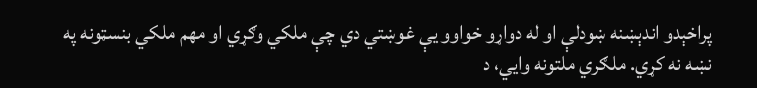پراخېدو اندېښنه ښودلې او له دواړو خواوو یې غوښتي دي چې ملکي وګړي او مهم ملکي بنسټونه په نښه نه کړي. ملګري ملتونه وايي، د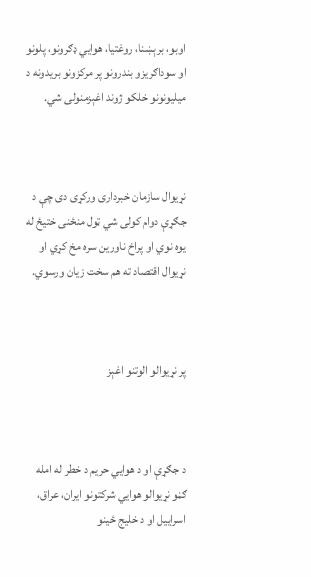اوبو، برېښنا، روغتیا، هوايي ډګرونو، پلونو او سوداګریزو بندرونو پر مرکزونو بریدونه د میلیونونو خلکو ژوند اغېزمنولی شي.



نړیوال سازمان خبرداری ورکړی دی چې د جګړې دوام کولی شي ټول منځنی ختیځ له یوه نوي او پراخ ناورین سره مخ کړي او نړیوال اقتصاد ته هم سخت زیان ورسوي.



پر نړیوالو الوتنو اغېز



د جګړې او د هوايي حریم د خطر له امله ګڼو نړیوالو هوايي شرکتونو ایران، عراق، اسراییل او د خلیج ځینو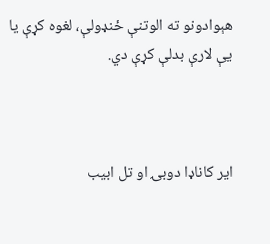هېوادونو ته الوتنې ځنډولې، لغوه کړې یا یې لارې بدلې کړې دي.



ایر کاناډا دوبۍ او تل ابیب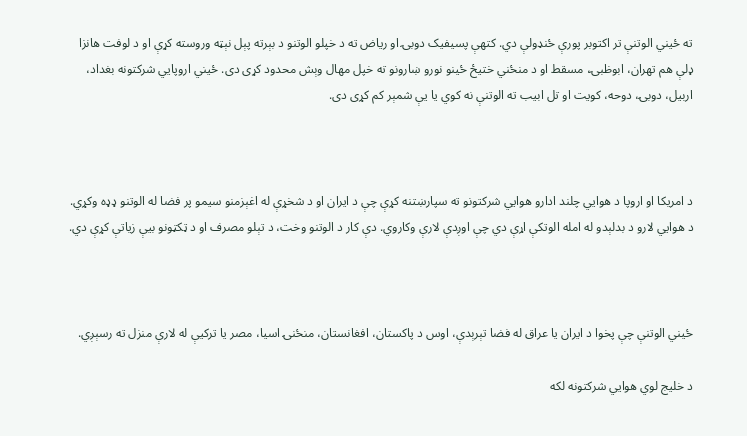ته ځیني الوتنې تر اکتوبر پورې ځنډولې دي. کتهې پسیفیک دوبۍ او ریاض ته د خپلو الوتنو د بېرته پېل نېټه وروسته کړې او د لوفت ‌هانزا ډلې هم تهران، ابوظبۍ، مسقط او د منځني ختیځ ځینو نورو ښارونو ته خپل مهال ‌وېش محدود کړی دی. ځیني اروپايي شرکتونه بغداد، اربیل، دوبۍ، دوحه، کویت او تل ابیب ته الوتنې نه کوي یا یې شمېر کم کړی دی.



د امریکا او اروپا د هوايي چلند ادارو هوايي شرکتونو ته سپارښتنه کړې چې د ایران او د شخړې له اغېزمنو سیمو پر فضا له الوتنو ډډه وکړي. د هوايي لارو د بدلېدو له امله الوتکې اړې دي چې اوږدې لارې وکاروي. دې کار د الوتنو وخت، د تېلو مصرف او د ټکټونو بیې زیاتې کړې دي.



ځیني الوتنې چې پخوا د ایران یا عراق له فضا تېرېدې، اوس د پاکستان، افغانستان، منځنۍ اسیا، مصر یا ترکیې له لارې منزل ته رسېږي.

د خلیج لوي هوايي شرکتونه لکه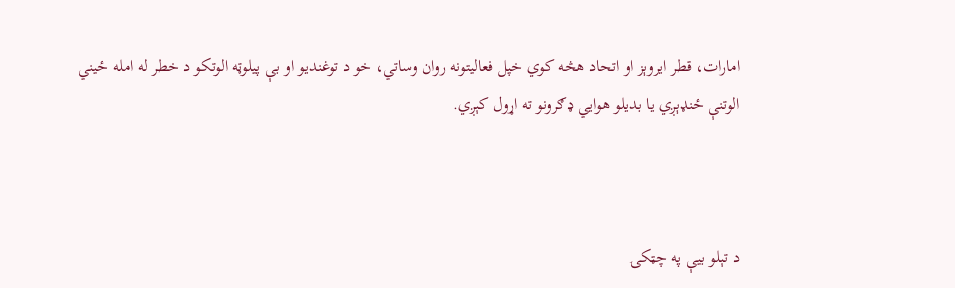امارات، قطر ایروېز او اتحاد هڅه کوي خپل فعالیتونه روان وساتي، خو د توغندیو او بې‌ پیلوټه الوتکو د خطر له امله ځیني الوتنې ځنډېږي یا بدیلو هوايي ډګرونو ته اړول کېږي.



د تېلو بیې په چټکۍ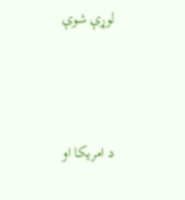لوړې شوې



د امریکا او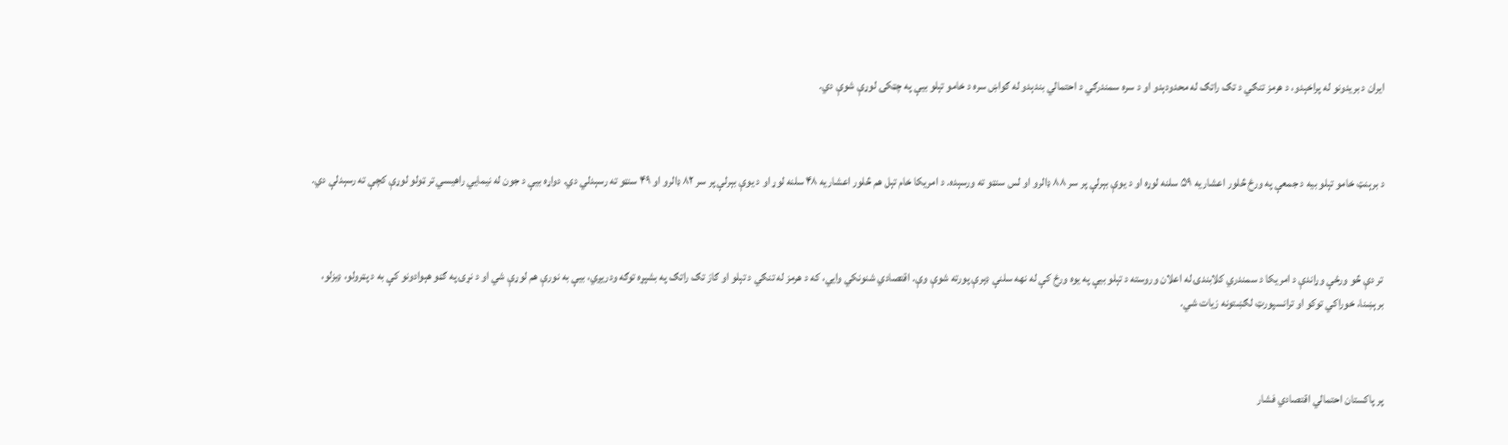ایران د بریدونو له پراخېدو، د هرمز تنګي د تګ راتګ له محدودېدو او د سره سمندرګي د احتمالي بندېدو له ګواښ سره د خامو تېلو بیې په چټکۍ لوړې شوې دي.



د برېنټ خامو تېلو بیه د جمعې په ورځ څلور اعشاریه ۵۹ سلنه لوړه او د یوې بېرلې پر سر ۸۸ ډالرو او لس سنټو ته ورسېده. د امریکا خام تېل هم څلور اعشاریه ۴۸ سلنه لوړ او د یوې بېرلې پر سر ۸۲ ډالرو او ۴۹ سنټو ته رسېدلي دي. دواړه بیې د جون له نیمایي راهیسي تر ټولو لوړې کچې ته رسېدلې دي.



تر دې څو ورځې وړاندې د امریکا د سمندري کلابندۍ له اعلان وروسته د تېلو بیې په یوه ورځ کې له نهه سلنې ډېرې پورته شوې وې. اقتصادي شنونکي وايي، که د هرمز له تنګي د تېلو او ګاز تګ راتګ په بشپړه توګه ودریږي، بیې به نورې هم لوړې شي او د نړۍ په ګڼو هېوادونو کې به د پټرولو، ډیزلو، برېښنا، خوراکي توکو او ترانسپورټ لګښتونه زیات شي.



پر پاکستان احتمالي اقتصادي فشار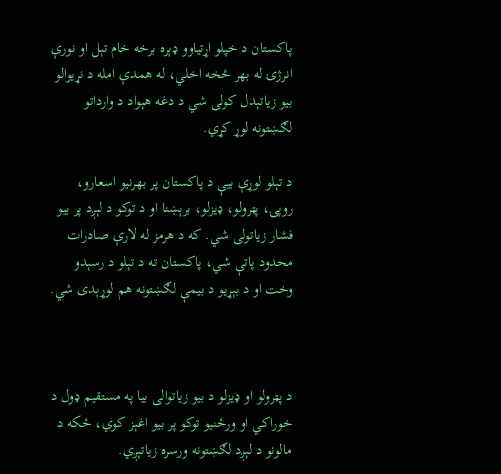پاکستان د خپلو اړتیاوو ډېره برخه خام تېل او نورې انرژۍ له بهر څخه اخلي، له همدې امله د نړیوالو بیو زیاتېدل کولی شي د دغه هېواد د وارداتو لګښتونه لوړ کړي.

د تېلو لوړې بیې د پاکستان پر بهرنیو اسعارو، روپۍ، پټرولو، ډیزلو، برېښنا او د توکو د لېږد پر بیو فشار زیاتولی شي. که د هرمز له لارې صادرات محدود پاتې شي، پاکستان ته د تېلو د رسېدو وخت او د بېړیو د بیمې لګښتونه هم لوړېدی شي.



د پټرولو او ډیزلو د بیو زیاتوالی بیا په مستقیم ډول د خوراکي او ورځنیو توکو پر بیو اغېز کوي، ځکه د مالونو د لېږد لګښتونه ورسره زیاتېږي.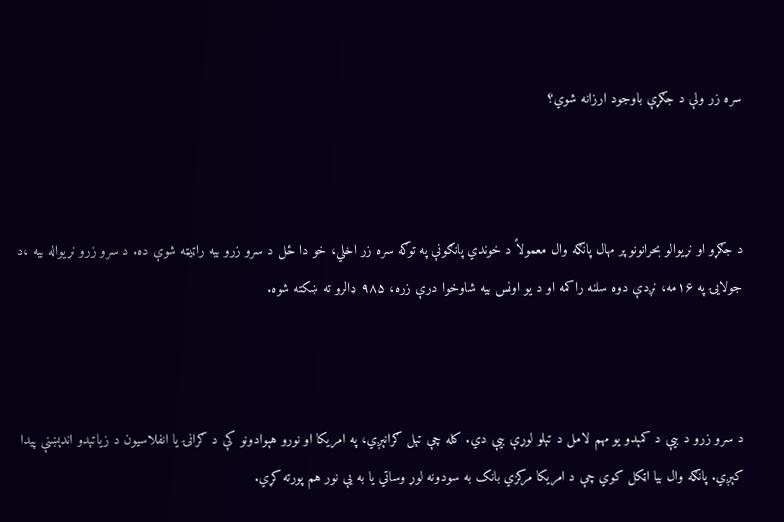سره زر ولې د جګړې باوجود ارزانه شوي؟



د جګړو او نړیوالو بحرانونو پر مهال پانګه ‌وال معمولاً د خوندي پانګونې په توګه سره زر اخلي، خو دا ځل د سرو زرو بیه راټیټه شوې ده. د سرو زرو نړیواله بیه ،د جولایۍ په ۱۶مه، نږدې دوه سلنه راکمه او د یو اونس بیه شاوخوا درې زره، ۹۸۵ ډالرو ته ښکته شوه.



د سرو زرو د بیې د کمېدو یو مهم لامل د تېلو لوړې بیې دي. کله چې تېل ګرانېږي، په امریکا او نورو هېوادونو کې د ګرانۍ یا انفلاسیون د زیاتېدو اندېښنې پیدا کېږي. پانګه‌ وال بیا اټکل کوي چې د امریکا مرکزي بانک به سودونه لوړ وساتي یا به یې نور هم پورته کړي.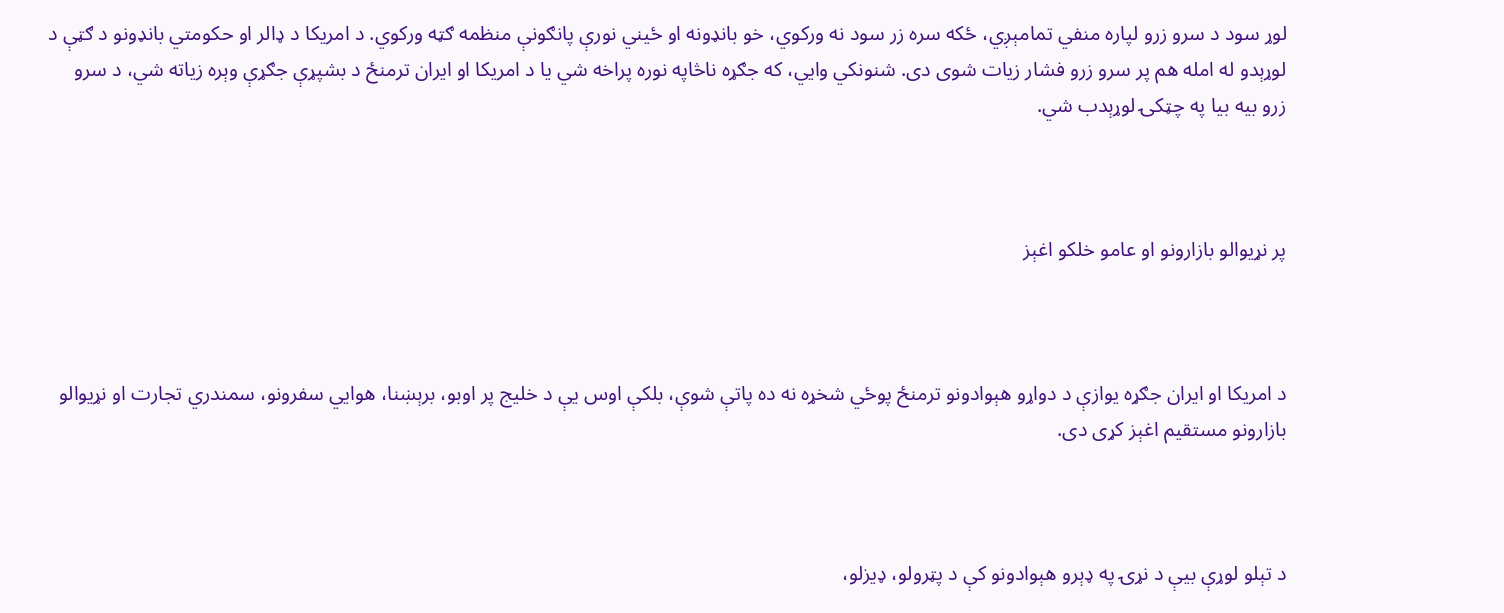لوړ سود د سرو زرو لپاره منفي تمامېږي، ځکه سره زر سود نه ورکوي، خو بانډونه او ځیني نورې پانګونې منظمه ګټه ورکوي. د امریکا د ډالر او حکومتي بانډونو د ګټې د لوړېدو له امله هم پر سرو زرو فشار زیات شوی دی. شنونکي وايي، که جګړه ناڅاپه نوره پراخه شي یا د امریکا او ایران ترمنځ د بشپړې جګړې وېره زیاته شي، د سرو زرو بیه بیا په چټکۍ لوړېدب شي.



پر نړیوالو بازارونو او عامو خلکو اغېز



د امریکا او ایران جګړه یوازې د دواړو هېوادونو ترمنځ پوځي شخړه نه ده پاتې شوې، بلکې اوس یې د خلیج پر اوبو، برېښنا، هوايي سفرونو، سمندري تجارت او نړیوالو بازارونو مستقیم اغېز کړی دی.



د تېلو لوړې بیې د نړۍ په ډېرو هېوادونو کې د پټرولو، ډیزلو،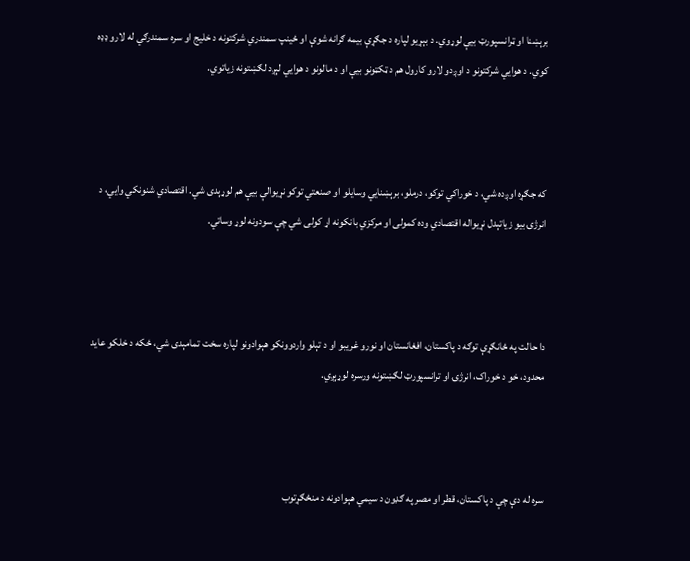برېښنا او ټرانسپورټ بیې لوړوي. د بېړیو لپاره د جګړې بیمه ګرانه شوې او ځینپ سمندري شرکتونه د خلیج او سره سمندرګي له لارو ډډه کوي. د هوايي شرکتونو د اوږدو لارو کارول هم د ټکټونو بیې او د مالونو د هوايي لېږد لګښتونه زیاتوي.



که جګړه اوږده شي، د خوراکي توکو، درملو، برېښنايي وسایلو او صنعتي توکو نړیوالې بیې هم لوړېدی شي. اقتصادي شنونکي وايي، د انرژۍ بیو زیاتېدل نړیواله اقتصادي وده کمولی او مرکزي بانکونه اړ کولی شي چې سودونه لوړ وساتي.



دا حالت په ځانګړې توګه د پاکستان، افغانستان او نورو غریبو او د تېلو واردوونکو هېوادونو لپاره سخت تمامېدی شي، ځکه د خلکو عاید محدود، خو د خوراک، انرژۍ او ترانسپورټ لګښتونه ورسره لوړېږي.



سره له دې چې د پاکستان، قطر او مصر په ګډون د سیمي هېوادونه د منځګړتوب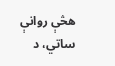هڅې روانې ساتي، د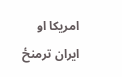امریکا او ایران ترمنځ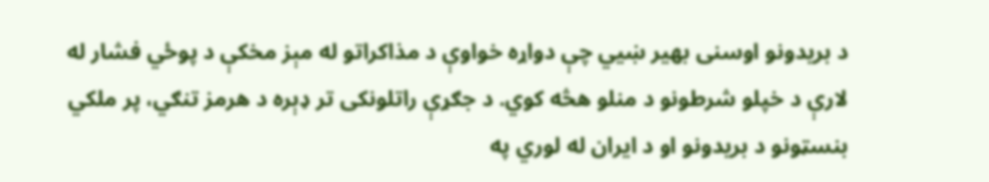د بریدونو اوسنی بهیر ښيي چې دواړه خواوې د مذاکراتو له مېز مخکې د پوځي فشار له لارې د خپلو شرطونو د منلو هڅه کوي. د جګړې راتلونکی تر ډېره د هرمز تنګي، پر ملکي بنسټونو د بریدونو او د ایران له لوري په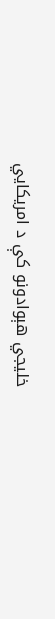خلیجي هېوادونو کې د امریکايي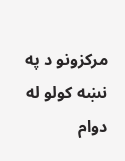مرکزونو د په نښه کولو له دوام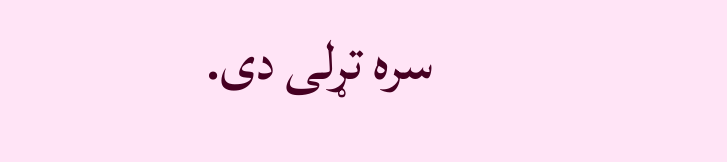سره تړلی دی.